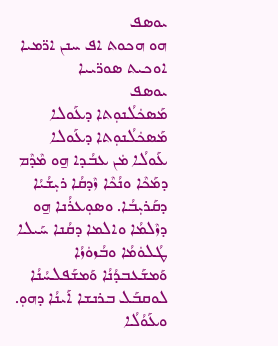ܝܘܣܦ
ܗܘ ܗܟܘܬ ܐܦ ܚܢܢ ܐܪ̈ܡܝܐ ܐܘܟܝܬ ܣܘܪ̈ܝܝܐ
ܝܘܣܦ
ܡܰܣܟܿܠܳܢܘܼܬܐ ܕܥܰܘܠܐ
ܡܰܣܟܿܠܳܢܘܼܬܐ ܕܥܰܘܠܐ
ܥܰܘܠܳܐ ܡܿܢ ܥܒܳܕܐ ܗ̱ܘ ܡܶܕܶܡ ܕܡܰܟܶܐ ܘܢܳܟܶܐ ܙܶܕܩܳܐ ܪܝܼܫܳܝܳܐ ܕܩܰܪܝܼܒܳܐ. ܘܣܘܼܥܪܳܢܐ ܗ̱ܘ ܕܙܶܠܡܳܐ ܘܐܠܡܐ ܕܩܳܢܐ ܚܰܝܠܐ ܛܳܠܘܿܡܳܐ ܘܒܳܙܘܿܙܳܐ ܘܰܡܫܰܥܒܕܳܢܳܐ ܘܰܡܫܰܦܠܚܳܢܳܐ ܠܘܩܒܰܠ ܒܪܢܫܐ ܐܰܝܢܳܐ ܕܗܘܼ. ܘܥܰܘܳܠܳܐ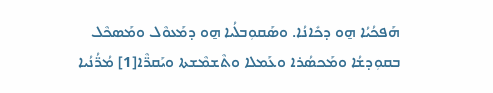ܗܰܦܟܳܝܳܐ ܗ̱ܘ ܕܟܺܐܢܳܐ. ܘܣܰܩܘܼܒܠܳܝܐ ܗ̱ܘ ܕܡܰܥܘܶܠ ܘܡܰܣܟܶܠ ܒܩܘܼܕܫܳܐ ܘܡܰܟܣܳܪܐ ܘܥܰܡܠܐ ܘܬܶܫܡܶܫܬܐ ܘܝܰܩܪ̈ܶܐ[1] ܡܳܪ̈ܳܢܳܝܐ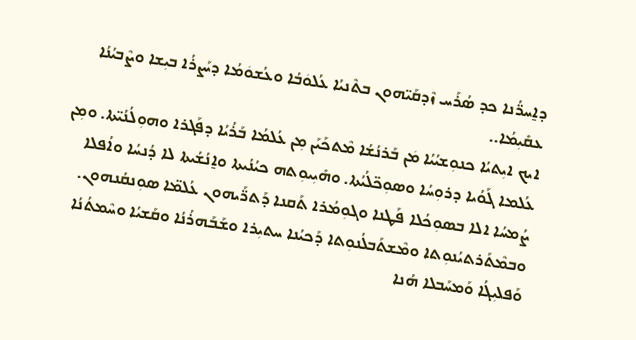ܕܐ̱ܚܪ̈ܳܢܐ ܟܕ ܣܳܪܰܚ ܙܶܕܩܰܝ̈ܗܘܢ ܒܬܶܢܝܳܐ ܥܳܠܘܿܒܳܐ ܘܥܳܫܘܿܡܳܐ ܕܝܰܨܪܳܐ ܒܝܼܫܐ ܘܨܶܒܝܳܢܳܐ ܥܩܺܝܼܡܳܐ..
ܐܝܟ ܐܝܼܬܝܳܐ ܟܢܘܼܫܝܳܝܳܐ ܡܿܢ ܒܰܪܢܳܫܳܐ ܡܶܬܟܰܝܰܢ ܡܼܢ ܥܳܠܡܳܐ ܒܰܪܳܝܳܐ ܕܦܰܓܪܐ ܘܗܘܼܠܳܢܳܝ̈ܬܐ. ܘܡܼܢ ܥܳܠܡܐ ܓܰܘܳܝܐ ܕܪܘܼܚܳܐ ܘܣܘܼܟ̈ܠܳܝܳܬܐ. ܘܗܺܝܼܝܘܼܬܗ ܟܝܳܢܳܝܬܐ ܘܐ̱ܢܳܫܳܝܬܐ ܠܐ ܕܳܢܚܳܐ ܘܐܳܦܠܐ ܨܳܡܚܳܐ ܐܠܐ ܒܣܘܼܟܳܠܐ ܦܰܛܢܐ ܘܓܘܼܡܳܪܐ ܬܰܩܢܐ ܕܰܬܪ̈ܰܝܗܘܢ ܥܳܠܡ̈ܐ ܣܘܼܢܩܳܢܗܘܢ. ܘܒܡܶܬܰܪܬܝܳܢܘܼܬܐ ܘܡܶܫܬܰܒܠܳܢܘܼܬܐ ܕܰܟܝܳܢܐ ܚܬܝܼܪܐ ܘܫܰܒܰܗܪܳܢܳܐ ܘܩܰܫܝܳܐ ܘܚܶܡܬܳܢܳܐ ܘܰܦܠܝܼܓܳܐ ܘܰܡܚܰܒܠܐ ܗܳܢܐ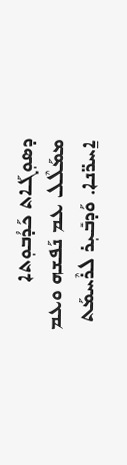ܕܣܘܼܓܰܐܬ ܟܰܕܳܒܘܼܬܐ ܡܡܰܠܶܠ ܥܡ ܢܰܦܫܗ ܘܥܡ ܐ̱ܚܪ̈ܢܐ. ܘܰܕܒܺܝܼܪ ܠܪܶܚܡܰܬ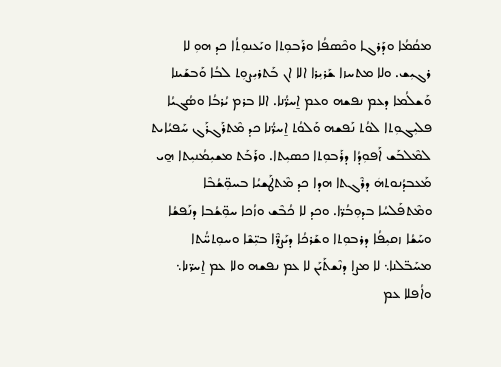ܡܩܳܡܳܐ ܘܕܰܪܓܐ ܘܟܶܣܦܳܐ ܘܪܰܒܘܼܬܐ ܘܝܰܥܢܘܼܬܳܐ ܟܕ ܗܘܼ ܠܐ ܪܓܝܼܫ. ܘܠܐ ܡܬܚܙܐ ܫܰܪܝܼܪܐ ܐܠܐ ܐܢ ܒܰܬܪܝܼܨܘܼܬ ܠܒܳܐ ܘܰܒܫܰܝܢܐ ܘܰܫܠܳܡܐ ܕܥܡ ܢܦܫܗ ܘܥܡ ܐ̱ܚܪ̈ܳܢܐ. ܐܠܐ ܒܪܡ ܝܳܪܒܳܐ ܘܣܳܓܝܳܐ ܦܠܝܼܓܘܼܬܐ ܠܘܳܬ ܢܰܦܫܗ ܘܰܠܘܳܬ ܐ̱ܚܪ̈ܳܢܐ ܟܕ ܡܶܬܪܰܓܪܰܓ ܚܰܦܝܳܐܝܬ ܠܡܶܠܒܰܫ ܐܰܦܘܼܕܳܐ ܕܪܰܒܘܼܬܐ ܟܣܝܼܬܐ. ܘܪܰܒܰܬ ܡܫܝܼܡܳܢܝܼܬܐ ܗ̱ܝ ܡܰܥܒܕܳܢܘܬܗܿ ܕܪܶܓܬܐ ܗܕܐ ܟܕ ܡܶܬܛܰܫܝܳܐ ܒܚܘܼ̈ܫܳܒܶܐ ܘܡܶܬܦܰܠܚܳܐ ܒܕܘܼܒܳܪ̈ܐ. ܘܟܕ ܠܐ ܟܳܒܶܫ ܘܙܳܟܐ ܚܘܼ̈ܫܳܒܐ ܕܢܰܦܫܳܐ ܘܚܰܫܳܐ ܙܩܝܼܦܳܐ ܕܪܒܘܼܬܐ ܘܫܰܪܟܳܐ ܕܝܰܨܪ̈ܶܐ ܒܝܼ̈ܫܶܐ ܘܚܘܼܬܚ̈ܳܬܐ ܡܚܰܒ̈ܠܢܐ܆ ܠܐ ܡܨܐ ܕܢܶܫܬܰܝܰܢ ܠܐ ܥܡ ܢܦܫܗ ܘܠܐ ܥܡ ܐ̱ܚܪ̈ܢܐ܆ ܘܐܳܦܠܐ ܥܡ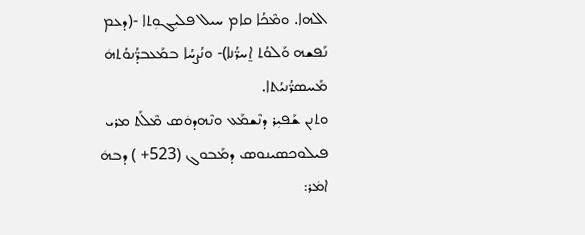ܐܠܗܐ. ܘܡܶܟܳܐ ܩܐܡ ܚܝܠ ܦܠܝܼܓܘܼܬܐ -(ܕܥܡ ܢܰܦܫܗ ܘܰܠܘܳܬ ܐ̱ܚܪ̈ܳܢܐ)- ܘܢܳܨܚܳܐ ܒܡܰܥܒܕ̈ܳܢܘܳܬܗܿ ܡܰܚܣܪ̈ܳܢܝܳܬܐ.
ܘܬܢܢ ܫܰܦܝܼܪ ܕܢܶܫܡܰܥ ܘܢܶܗܕܘܿܣ ܡܶܠܰܬ ܡܪܝ ܦܝܠܘܟܣܝܢܘܣ ܕܡܰܒܘܓ (523+ ) ܕܒܗܿ ܐܡܿܪ: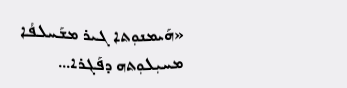«ܗܰܝܡܢܘܼܬܐ ܓܝܪ ܡܫܰܚܠܦܳܐ ܡܚܝܼܠܘܼܬܗ ܕܦܰܓܪܐ…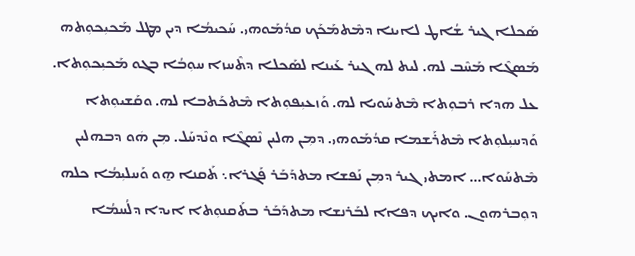ܣܰܟܠܐ ܓܝܪ ܫܳܐܛ ܠܐܝܢܐ ܕܡܶܬܡܰܟܰܟ ܩܕܳܡܰܘܗܝ. ܚܰܟܝܡܳܐ ܕܝܢ ܡܛܠ ܡܰܟܝܼܟܘܼܬܗ ܡܰܣܓܶܐ ܡܰܚܶܒ ܠܗ. ܠܝܬ ܠܗ ܓܝܪ ܥܰܝܢܐ ܠܣܰܟܠܐ ܕܬܶܚܙܐ ܚܘܼܒܳܐ ܒܓܘ ܡܰܟܝܼܟܘܼܬܐ. ܥܠ ܗܕܐ ܪܒܘܼܬܐ ܡܶܬܚܰܘܝܐ ܠܗ. ܘܰܙܥܝܼܦܘܼܬܐ ܡܶܬܟܰܬܒܐ ܠܗ. ܘܩܰܫܝܘܼܬܐ ܘܰܕܚܝܼܠܘܼܬܐ ܡܶܬܪܰܫܡܐ ܩܕܳܡܰܘܗܝ. ܕܡܼܢ ܗܠܝܢ ܢܶܣܓܶܐ ܘܢܶܕܚܰܠ. ܡܼܢ ܗܿܘ ܕܒܗܠܝܢ ܡܶܬܚܰܘܐ... ܐܡܬܝ ܓܝܪ ܕܡܼܢ ܢܰܦܫܐ ܡܬܕܰܒܰܪ ܦܰܓܪܐ܆ ܬܰܩܢܐ ܗ̱ܘ ܘܰܚܠܝܼܡܳܐ ܟܠܗ ܕܘܼܒܪܗܘܢ. ܘܐܝܟ ܕܦܐܐ ܠܒܰܪܢܫܐ ܡܬܕܰܒܰܪ ܒܬܰܩܢܘܼܬܐ ܐܝܕܐ ܕܠܳܚܡܳܐ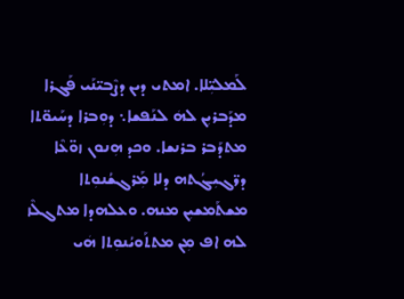ܠܰܡܠܝܼ̈ܠܐ. ܐܡܬܝ ܕܝܢ ܕܨܶܒܝ̈ܢܰܝ ܦܰܓܪܐ ܡܕܰܒܪܝܼܢ ܠܗܿ ܠܢܰܦܫܐ܆ ܕܘܼܒܪܐ ܕܚܰܝܘ̈ܬܐ ܡܬܕܰܒܪ ܒܪܢܫܐ. ܘܟܕ ܗܼܢܘܢ ܙܘ̈ܥܶܐ ܕܪ̈ܓܝܼܓܳܬܗ ܕܠܐ ܡܼܰܪܓܫܳܢܘܼܬܐ ܡܫܬܰܡܫܝܼܢ ܡܢܗ. ܘܥܠܗܕܐ ܡܬܓܠܶܙ ܠܗ ܐܦ ܡܼܢ ܡܬܬܰܘܝܳܢܘܼܬܐ ܗܿܝ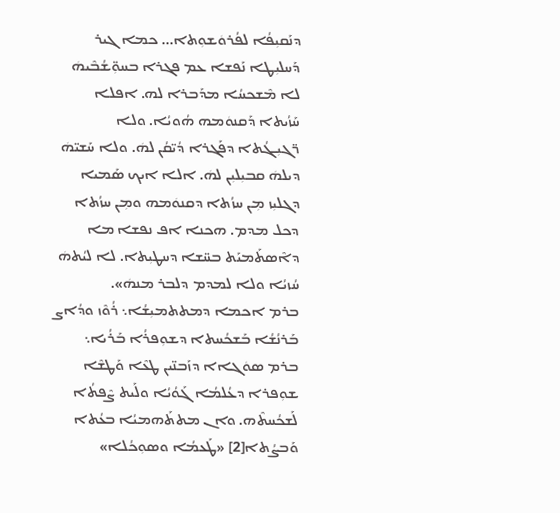ܕܢܰܩܝܼܦܳܐ ܠܦܳܪܘܿܫܘܼܬܐ... ܟܡܐ ܓܝܪ ܕܰܚܠܝܼܛܐ ܢܰܦܫܐ ܥܡ ܦܓܪܐ ܒܚܘܼ̈ܫܳܒܶܝܗܿ ܠܐ ܡܶܫܟܚܳܐ ܡܕܰܒܪܐ ܠܗ. ܐܦܠܐ ܚܰܙܳܝܬܐ ܕܰܩܢܘܿܡܗ ܗܳܘܝܳܐ. ܘܠܐ ܪ̈ܓܝܼܓܳܬܐ ܕܦܰܓܪܐ ܕܳܝ̈ܩܳܢ ܠܗܿ. ܘܠܐ ܚܰܫܝ̈ܗܿ ܕܝܠܗܿ ܩܒܝܼܠܝܼܢ ܠܗܿ. ܐܠܐ ܐܝܟ ܣܰܡܝܐ ܕܓܠܝܼܙ ܡܼܢ ܚܙܳܬܐ ܕܩܢܘܿܡܗ ܘܡܼܢ ܚܙܳܬܐ ܕܟܠ ܡܕܡ. ܗܟܢܐ ܐܦ ܢܦܫܐ ܡܐ ܕܐܶܣܬܰܡܝܰܬ ܒܚ̈ܫܐ ܕܚܛܝܼܬܐ. ܠܐ ܠܝܳܬܗܿ ܚܳܙܝܳܐ ܘܠܐ ܠܡܕܡ ܕܠܒܪ ܡܢܗܿ».
ܒܪܡ ܐܟܡܐ ܕܡܬܬܡܝܼܫܳܐ܆ ܪܳܘܶܙ ܘܕܳܐܨ ܒܰܪܢܳܫܳܐ ܒܰܫܟܳܚܬܐ ܕܫܘܼܦܪܳܐ ܒܰܪܳܝܐ܆ ܒܪܡ ܣܘܿܓܐܐ ܕܙܰܒܢ̈ܝܢ ܛܥܶܐ ܘܰܛܫܶܐ ܫܘܼܦܪܐ ܕܥܳܠܡܳܐ ܓܰܘܳܝܳܐ ܘܠܰܝܬ ܨܶܦܬܳܐ ܠܰܫܟܳܚܬܶܗ. ܘܐܢ ܡܬܬܰܗܡܝܳܐ ܒܥܳܬܐ ܘܰܒܨܳܬܐ[2] «ܛܰܥܡܳܐ ܘܣܘܼܟܳܠܐ»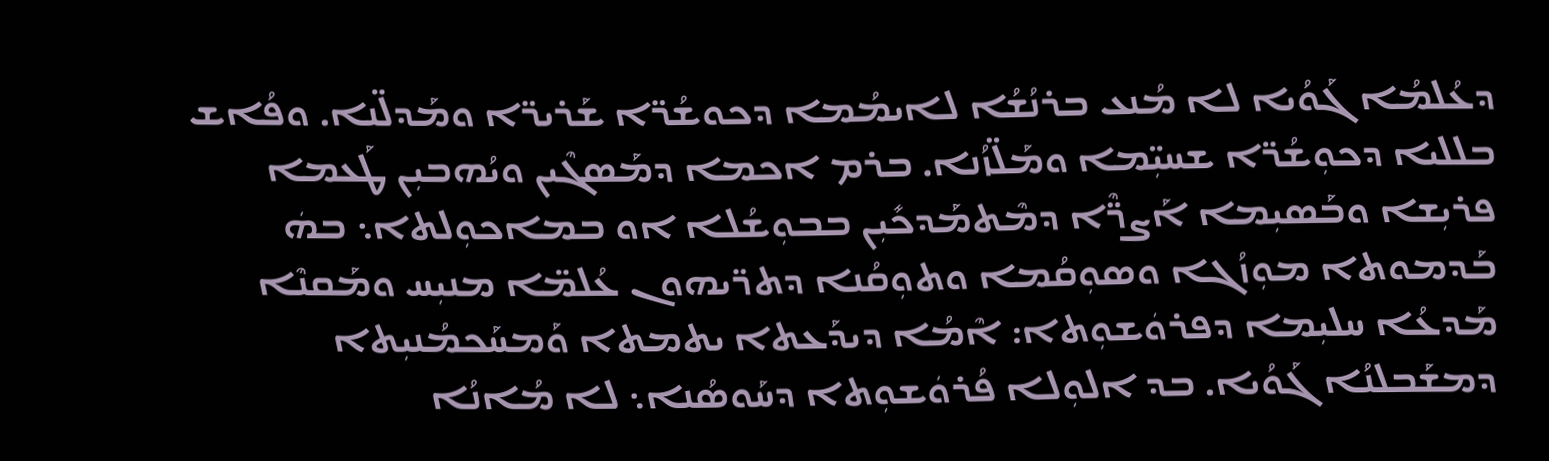ܕܥܳܠܡܳܐ ܓܰܘܳܝܐ ܠܐ ܡܳܢܥ ܒܪܢܳܫܳܐ ܠܐܝܡܳܡܐ ܕܟܘܫܳܪ̈ܐ ܫܰܪܝܪ̈ܐ ܘܡܰܕܠ̈ܢܐ. ܘܦܳܐܫ ܒܠܠܝܐ ܕܟܘܼܫܳܪ̈ܐ ܫܚܝܼ̈ܡܐ ܘܡܰܠ̈ܙܳܢܐ. ܒܪܡ ܐܟܡܐ ܕܡܰܣܓܶܝܢ ܘܝܳܗܒܝܼܢ ܛܰܥܡܐ ܦܪܝܼܫܐ ܘܒܰܣܝܼܡܐ ܐܰܨܪ̈ܶܐ ܕܡܶܬܡܰܕܟܺܝܼܢ ܒܒܘܼܫܳܠܐ ܐܘ ܒܡܐܟܘܼܠܬܐ܆ ܒܗܿ ܒܰܕܡܘܬܐ ܡܘܼܙܳܓܐ ܘܣܘܼܩܳܡܐ ܘܬܘܼܩܳܢܐ ܕܬܪ̈ܝܗܘܢ ܥܳܠܡ̈ܐ ܡܢܝܼܚ ܘܡܰܩܢܶܐ ܡܰܕܥܳܐ ܚܠܝܼܡܐ ܕܦܪܘܿܫܘܼܬܐ: ܐܶܡܳܐ ܕܝܕܰܥܬܐ ܝܬܡܬܐ ܘܰܡܚܰܟܡܳܢܝܼܬܐ ܕܡܫܰܒܠܢܳܐ ܓܰܘܳܝܐ. ܒܕ ܐܠܘܼܠܐ ܦܳܪܘܿܫܘܼܬܐ ܕܚܰܘܣܳܢܐ܆ ܠܐ ܡܳܐܢܳܐ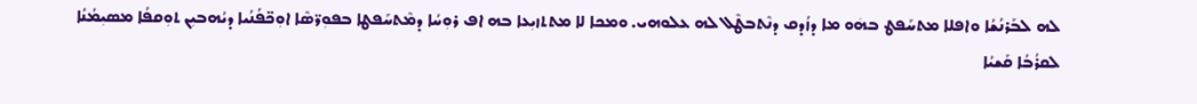ܠܗ ܠܒܰܪܢܳܫܳܐ ܘܐܦܠܐ ܡܬܚܰܦܛ ܒܗܿܘ ܡܐ ܕܙܳܕܩ ܕܢܶܬܒܛܶܠ ܠܗ ܥܠܘܗܝ. ܘܡܟܐ ܠܐ ܡܬܬܙܝܼܥܐ ܒܗ ܐܦ ܪܘܼܚܳܐ ܕܡܶܬܚܰܦܛܐ ܒܦܘܼܪ̈ܣܶܐ ܐܘܼܟ̈ܦܳܢܳܝܐ ܕܝܳܗܒܝܼܢ ܬܘܼܩܦܳܐ ܡܣܝܼܡܳܢܳܐ ܠܩܪܳܒܳܐ ܩܰܫܝܳܐ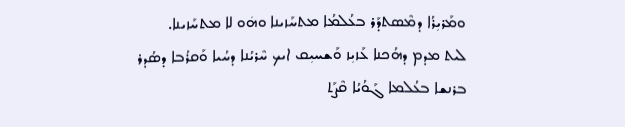ܘܡܰܪܝܼܪܳܐ ܕܡܶܣܬܕܰܪ ܒܥܳܠܡܳܐ ܡܬܚܰܙܝܢܐ ܘܗܿܘ ܠܐ ܡܬܚܰܙܝܢܐ.
ܠܝܬ ܡܕܡ ܕܗܳܟܢܐ ܥܰܙܝܼܙ ܘܰܫܚܝܼܩ ܐܝܟ ܚܶܪܝܳܢܐ ܕܚܳܝܐ ܘܰܩܪܳܒܐ ܕܣܳܕܪ ܒܪܢܫܐ ܒܥܳܠܡܐ ܓܰܘܳܝܳܐ ܩܶܨܰܬ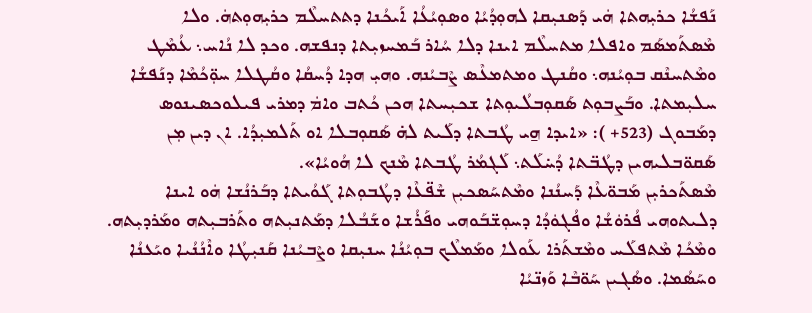ܢܰܦܫܳܐ ܟܪܝܼܗܬܐ ܗܿܝ ܕܰܣܢܝܼܩܐ ܠܗܘܼܕܳܝܳܐ ܘܣܘܼܝܳܥܳܐ ܐܰܝܟܳܢܐ ܕܬܬܚܠܶܡ ܟܪܝܼܗܘܼܬܗܿ. ܘܠܐ ܡܶܣܬܰܡܣܰܡ ܘܐܦܠܐ ܡܬܚܠܶܡ ܐܝܢܐ ܕܠܐ ܚܳܐܪ ܒܰܡܚܙܝܼܬܐ ܕܢܦܫܗ. ܘܟܕ ܠܐ ܢܳܐܚ܆ ܥܳܡܶܛ ܘܡܶܬܚܢܶܩ ܒܘܼܝܳܢܗ܆ ܘܩܳܢܛ ܘܡܬܡܥܶܣ ܨܶܒܝܳܢܗ. ܘܗܝܼ ܗܕܐ ܕܳܚܩܳܐ ܘܩܳܛܠܐ ܚܘܼ̈ܟܳܡܶܐ ܕܢܰܦܫܳܐ ܚܠܝܼܡܬܐ. ܘܒܰܨܒܘܼܬ ܣܰܩܘܼܒܠܳܝܘܼܬܐ ܫܟܝܼܚܬܐ ܗܟܢ ܟܳܬܒ ܘܐܡܿ ܕܡܪܝ ܦܝܠܘܟܣܝܢܘܣ ܕܡܰܒܘܓ (523+ ): «ܐܝܕܐ ܗ̱ܝ ܛܳܒܬܐ ܕܠܰܝܬ ܠܗ̇ ܣܰܩܘܼܒܠܐ ܐܘ ܬܰܠܡܝܼܕܳܐ. ܐܢ ܕܝܢ ܡܼܢ ܣܰܩܘ̈ܒܠܝܗܝܢ ܕܛܳܒ̈ܬܐ ܕܳܚ̇ܠܰܬ܆ ܠܰܓܡܳܪ ܛܳܒܬܐ ܡܶܢܟ ܠܐ ܗܳܘܝܳܐ».
ܡܶܣܬܰܟܪܝܼܢ ܡܰܒܘ̈ܥܶܐ ܕܰܚܢܳܢܐ ܘܡܶܬܚܰܣܟܝܼܢ ܫܶܦ̈ܥܶܐ ܕܛܳܒܘܼܬܐ ܓܰܘܳܝܬܐ ܕܒܰܪܢܳܫܐ ܗܿܘ ܐܝܢܐ ܕܠܝܬܘܗܝ ܦܳܪܘܿܫܳܐ ܘܦܳܓܘܿܕܳܐ ܕܚܘܼܫ̈ܒܰܘܗܝ ܘܦܰܪܳܫܐ ܘܫܰܒܳܠܐ ܕܡܰܬܢܝܼܬܗ ܘܬܰܪܒܝܼܬܗ ܘܡܰܪܕܝܼܬܗ. ܘܡܶܟܳܐ ܡܶܬܦܠܰܚ ܘܡܶܫܬܰܪܐ ܥܰܘܠܐ ܘܡܰܡܠܶܟ ܒܘܼܝܳܢܳܐ ܚܢܝܼܩܐ ܘܨܶܒܝܳܢܐ ܩܰܢܝܼܛܳܐ ܘܐܶܢܳܢܳܝܐ ܘܝܰܥܢܳܐ ܘܚܰܣܳܡܐ. ܘܣܳܓܝܢ ܚܰܘ̈ܒܶܐ ܘܰܙܢ̈ܝܳܐ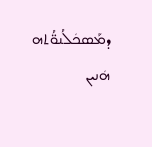ܕܡܰܣܟܿܠܳܢܘ̈ܳܬܗ ܗܿܢܝܢ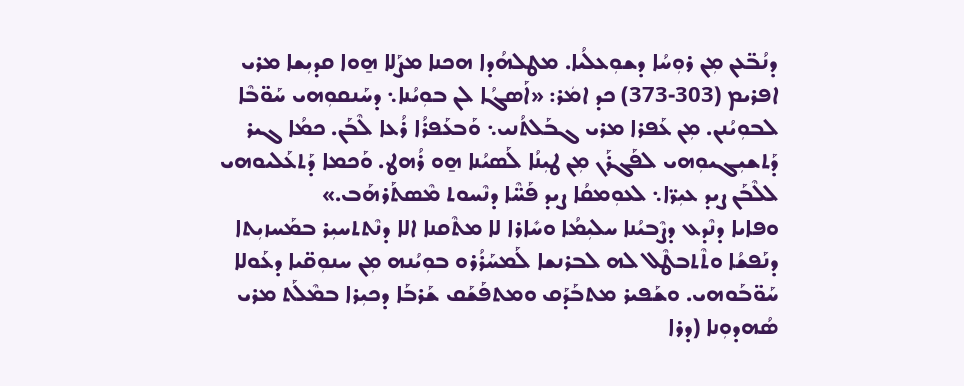ܕܢܳܒ̈ܥܢ ܡܼܢ ܪܘܼܚܳܐ ܕܫܘܼܥܠܳܝܐ. ܡܛܠܗܳܕܐ ܗܟܢܐ ܡܨܰܠܐ ܗ̱ܘܐ ܩܕܝܼܫܐ ܡܪܝ ܐܦܪܝܡ (303-373) ܟܕ ܐܡܿܪ: «ܐܰܣܓܳܐ ܠܢ ܒܘܼܝܳܢܐ܆ ܕܚܰܢܩܘܼܗܝ ܚܰܘ̈ܒܶܐ ܠܒܘܼܝܳܢܢ. ܡܼܢ ܥܰܦܪܐ ܡܪܝ ܓܒܰܠܬܳܢܝ܆ ܘܰܒܥܰܦܪܳܐ ܪܳܥܐ ܠܶܒܰܢ. ܟܡܳܐ ܓܝܪ ܕܰܬܫܝܼܓܝܘܼܗܝ ܠܦܰܓܪܰܢ ܡܼܢ ܛܝܼܢܳܐ ܠܰܣܝܳܢܐ ܗ̱ܘ ܪܳܗܛ. ܘܰܟܡܐ ܕܰܬܥܰܠܝܘܗܝ ܠܠܶܒܰܢ ܨܝܕ ܥܝܼܪ̈ܐ܆ ܠܥܘܼܡܩܳܐ ܨܝܕ ܦܰܚ̈ܶܐ ܕܢܶܚܘܬ ܡܶܣܬܰܪܗܰܒ.»
ܘܦܐܝܐ ܕܢܶܕܥ ܕܨܶܒܝܳܢܐ ܚܠܝܼܡܳܐ ܘܚܺܐܪܐ ܠܐ ܡܬܶܩܢܐ ܐܠܐ ܕܢܶܬܬܚܝܼܪ ܒܡܰܚܙܝܼܬܐ ܕܢܰܦܫܳܐ ܘܬܶܬܒܛܶܠ ܠܗ ܠܒܪܢܫܐ ܠܰܡܚܰܪܳܪܘ ܒܘܼܝܳܢܗ ܡܼܢ ܚܢܘܼܩ̈ܝܐ ܕܥܰܘܠܐ ܚܰܘ̈ܒܰܘܗܝ. ܘܫܰܦܝܪ ܡܬܒܰܕܰܩ ܘܡܬܦܰܫܰܩ ܫܰܪܒܰܐ ܕܟܝܼܪܐ ܒܡܶܠܰܬ ܡܪܝ ܣܳܗܕܘܼܢܐ (ܕܪܐ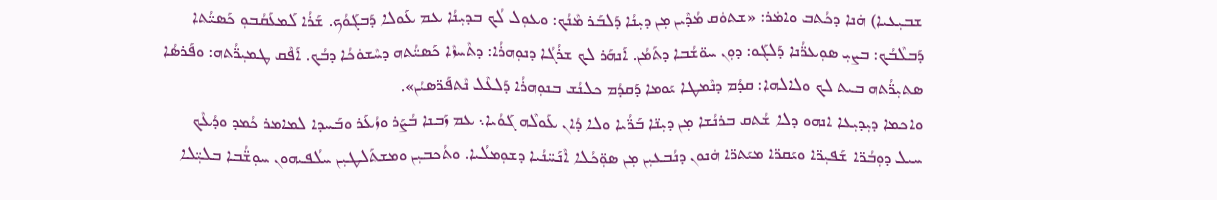ܫܒܝܼܥܝܐ) ܗܿܢܐ ܕܟܳܬܒ ܘܐܡܿܪ: «ܫܬܘܿܩ ܡܳܕܶܝܢ ܡܼܢ ܕܝܼܢܳܐ ܕܰܠܒܰܪ ܡܶܢܳܟ: ܘܥܘܼܠ ܠܳܟ ܒܕܝܼܢܳܐ ܥܡ ܥܰܘܠܐ ܕܰܒܓܰܘܳܟ. ܫܰܪܳܐ ܠܰܡܥܰܩܳܒܘܼ ܟܰܣܝ̈ܳܬܐ ܕܰܒܠܶܒܳܟ: ܒܨܝܼ ܣܘܼܥܪ̈ܳܢܐ ܕܰܠܓܰܘ: ܕܘܼܢ ܚܘ̈ܫܳܒܐ ܕܬܰܡܳܢ. ܐܰܢܗܰܪ ܠܟ ܫܪܳܓܳܐ ܕܢܘܼܗܪܳܐ: ܕܬܶܚܙܶܐ ܟܰܣܝ̈ܳܬܗ ܕܚܶܫܘܿܟܳܐ ܕܒܳܟ. ܐܰܦܶܩ ܛܡܝܼܪ̈ܳܬܗ: ܘܦܰܪܣܳܐ ܣܬܝܼܪ̈ܳܬܗ ܒܝܬ ܠܟ ܘܠܐܠܗܐ: ܩܕܳܡ ܕܢܶܡܛܐ ܝܰܘܡܐ ܕܰܩܕܳܡ ܟܠܢܳܫ ܒܢܘܼܗܪܳܐ ܕܰܠܥܶܠ ܢܶܬܦܰܪ̈ܣܝܳܢ».
ܘܐܟܡܐ ܕܝܼܕܝܼܥܐ ܐܢܗܘ ܕܠܐ ܫܳܬܩ ܒܪܢܳܫܐ ܡܼܢ ܕܝܼܢ̈ܐ ܒܰܪ̈ܳܝܐ ܘܠܐ ܕܳܐܢ ܥܰܘܠܶܗ ܓܰܘܳܝܐ܆ ܥܡ ܙܰܒܢܐ ܒܳܨܰܪ ܘܙܳܥܰܪ ܘܒܰܚܕܐ ܠܡܐܡܪ ܟܳܡܕ ܘܕܳܥܶܟ ܚܝܠ ܕܘܼܒܳܪ̈ܐ ܫܰܦܝܼܪ̈ܐ ܘܝܰܩܪ̈ܐ ܡܝܰܬܪ̈ܐ ܗܿܢܘܢ ܕܢܳܒܥܝܼܢ ܡܼܢ ܣܘܼ̈ܟܳܠܐ ܐܶܢܰܚ̈ܢܳܝܐ ܕܫܘܼܡܠܳܝܐ. ܘܬܳܟܒܝܼܢ ܘܡܫܬܰܠܛܝܼܢ ܚܠܳܦܝܗܘܢ ܚܘܼܫ̈ܳܒܐ ܒܠܝܼ̈ܠܐ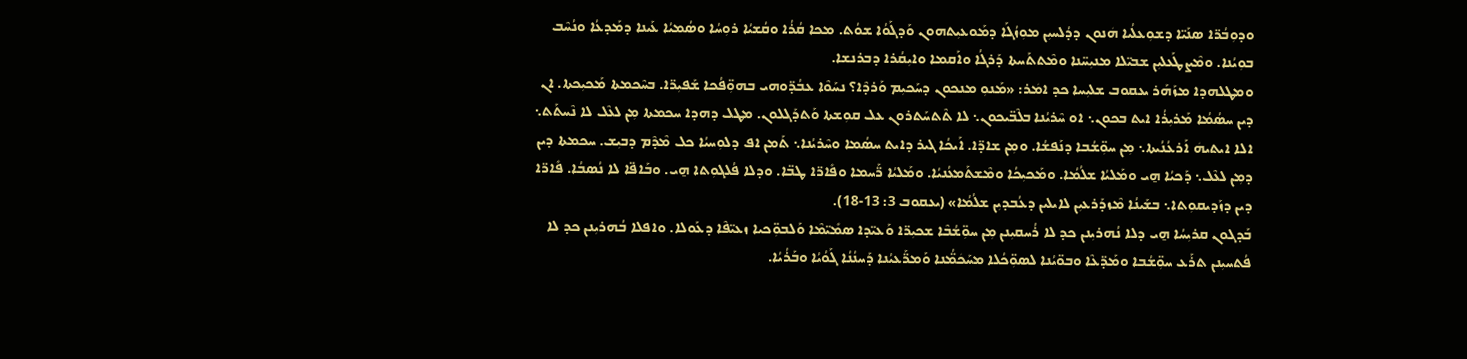ܘܕܘܼܒܳܪ̈ܐ ܣܢܰܝ̈ܐ ܕܫܘܼܥܠܳܝܐ ܗܿܢܘܢ ܕܕܳܠܚܝܼܢ ܡܘܼܙܳܓܰܐ ܕܡܰܘܥܝܼܬܗܘܢ ܘܰܕܓܰܘܳܐ ܫܘܳܬ. ܡܟܐ ܩܳܪܳܐ ܘܩܳܫܝܳܐ ܪܘܼܚܳܐ ܘܣܳܡܝܳܐ ܥܰܝܢܐ ܕܡܰܕܥܳܐ ܘܢܳܚܶܒ ܒܘܼܝܳܢܐ. ܘܡܶܨܛܰܥܠܝܼܢ ܫܒܝ̈ܠܐ ܡܢܝܼܚ̈ܢܐ ܘܡܶܬܬܰܚܬܐ ܕܰܪܓܳܐ ܘܐܰܩܡܐ ܘܐܝܼܩܳܪܐ ܕܒܪܢܫܐ.
ܘܡܛܠܗܕܐ ܡܙܰܗܰܪ ܝܥܩܘܒ ܫܠܝܼܚܐ ܟܕ ܐܡܿܪ: «ܡܰܢܘܼ ܡܢܟܘܢ ܕܚܰܟܝܼܡ ܘܰܪܕܶܐ؟ ܢܚܰܘܶܐ ܥܒܳܕ̈ܘܗܝ ܒܗܘܼ̈ܦܳܟܐ ܫܰܦܝܼܪ̈ܐ. ܒܚܶܟܡܬܐ ܡܰܟܝܼܟܬܐ. ܐܢ ܕܝܢ ܚܣܳܡܳܐ ܡܰܪܝܼܪܳܐ ܐܝܬ ܒܟܘܢ܆ ܐܘ ܚܶܪܝܳܢܐ ܒܠܶܒ̈ܝܟܘܢ܆ ܠܐ ܬܶܬܚܰܬܪܘܢ ܥܠ ܩܘܼܫܬܐ ܘܰܬܕܰܓܠܘܢ. ܡܛܠ ܕܗܕܐ ܚܟܡܬܐ ܡܼܢ ܠܥܶܠ ܠܐ ܢܶܚܬܰܬ܆ ܐܠܐ ܐܝܬܝܗܿ ܐܰܪܥܳܢܳܝܬܐ܆ ܡܼܢ ܚܘܼ̈ܫܳܒܐ ܕܢܰܦܫܳܐ. ܘܡܼܢ ܫܐܕ̈ܐ. ܐܰܝܟܳܐ ܓܝܪ ܕܐܝܬ ܚܣܳܡܐ ܘܚܶܪܝܳܢܐ܆ ܬܰܡܢ ܐܦ ܕܠܘܼܚܝܳܐ ܟܠ ܡܶܕܶܡ ܕܒܝܼܫ. ܚܟܡܬܐ ܕܝܢ ܕܡܼܢ ܠܥܶܠ܆ ܕܰܟܝܳܐ ܗ̱ܝ ܘܡܰܠܝܳܐ ܫܠܳܡܳܐ. ܘܡܰܟܝܼܟܳܐ ܘܡܶܫܬܰܡܥܳܢܝܳܐ. ܘܡܰܠܝܳܐ ܪ̈ܰܚܡܐ ܘܦܺܐܪ̈ܐ ܛܒ̈ܐ. ܘܕܠܐ ܦܳܠܓܘܼܬܐ ܗ̱ܝ. ܘܒܰܐܦ̈ܐ ܠܐ ܢܳܣܒܳܐ. ܦܺܐܪ̈ܐ ܕܝܢ ܕܙܰܕܝܩܘܼܬܐ܆ ܒܫܰܝܢܳܐ ܡܶܙܕܰܪܥܝܼܢ ܠܐܝܠܝܢ ܕܥܳܒܕܝܼܢ ܫܠܳܡܳܐ» (ܝܥܩܘܒ 3: 13-18).
ܒܰܕܓܘܢ ܩܪܝܼܚܳܐ ܗ̱ܝ ܕܠܐ ܢܳܗܪܝܼܢܢ ܟܕ ܠܐ ܪܳܚܩܝܼܢܢ ܡܼܢ ܚܘܼ̈ܫܳܒܶܐ ܫܟܝܼܪ̈ܐ ܘܰܥܝ̈ܕܐ ܣܡܺܝ̈ܡܶܐ ܘܰܠܒܘܼ̈ܟܝܐ ܙܥܝ̈ܦܶܐ ܕܥܰܘܠܐ. ܘܐܦܠܐ ܒܳܗܪܝܼܢܢ ܟܕ ܠܐ ܦܳܬܚܝܼܢܢ ܬܪܰܥ ܚܘܼ̈ܫܳܒܐ ܘܡܰܕ̈ܥܶܐ ܘܒܘ̈ܝܳܢܐ ܠܣܘܼ̈ܟܳܠܐ ܡܚܰܟܿܡ̈ܳܢܐ ܘܰܡܪ̈ܰܥܝܳܢܐ ܕܰܚܢܳܢܳܐ ܓܰܘܳܝܳܐ ܘܒܰܪܳܝܳܐ.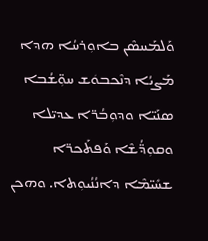ܘܰܠܡܰܚܣܶܢ ܒܐܘܼܪܚܳܐ ܗܕܐ ܡܰܨܝܳܐ ܕܢܶܟܒܘܿܫ ܚܘܼ̈ܫܳܒܐ ܣܢܰܝ̈ܐ ܘܕܘܼܒܳܪ̈ܐ ܥܕܝ̈ܠܐ ܘܩܘܼܕ̈ܳܫܶܐ ܘܰܦܬܰܟܪ̈ܐ ܫܚܺܝ̈ܡܶܐ ܕܐܢܳܢܳܝܘܼܬܐ. ܘܗܟܢ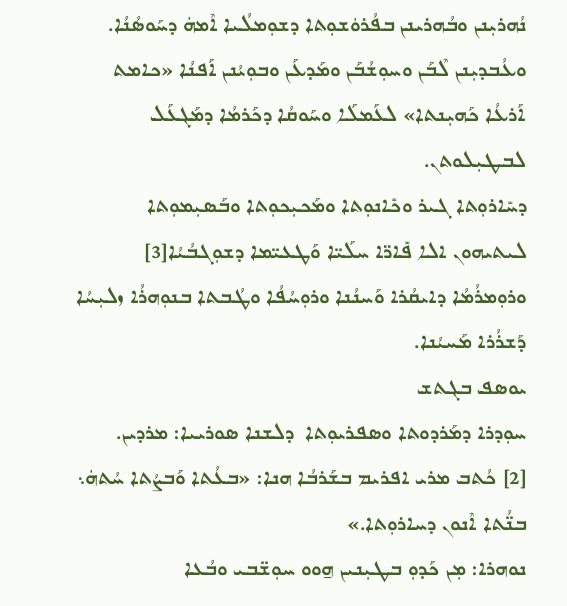ܢܳܗܪܝܼܢܢ ܘܒܳܗܪܝܢܢ ܒܦܳܪܘܿܫܘܼܬܐ ܕܫܘܼܡܠܳܝܐ ܐܶܡܗܿ ܕܚܰܘܣܳܢܳܐ. ܘܥܳܒܕܝܼܢܢ ܠܶܒܰܢ ܘܚܘܼܫܳܒܰܢ ܘܡܰܕܥܰܢ ܘܒܘܼܝܳܢܢ ܐܰܦܢܳܐ «ܟܐܡܬ ܐܰܪܥܳܐ ܟܰܗܝܼܢܬܐ» ܠܥܰܡܠܰܐ ܘܚܰܘܩܳܐ ܕܟܰܪܡܳܐ ܕܡܰܓܥܰܠ ܠܒܛܝܼܠܘܬܢ.
ܕܚܺܐܪܘܼܬܐ ܓܝܪ ܘܟܺܐܢܘܼܬܐ ܘܡܰܟܝܼܟܘܼܬܐ ܘܒܰܣܝܼܡܘܼܬܐ ܠܝܬܝܗܘܢ ܐܠܐ ܦܺܐܪ̈ܐ ܚܠܰܝ̈ܐ ܘܰܛܥܝ̈ܡܐ ܕܫܘܼܓܒܳܝܳܐ[3] ܘܪܘܼܡܪܳܡܳܐ ܕܐܝܩܳܪܐ ܘܰܚܢܳܢܐ ܘܪܘܼܚܳܦܳܐ ܘܛܳܒܬܐ ܒܢܘܼܗܪܳܐ ܙܠܝܼܚܳܐ ܕܰܫܪܳܪܐ ܡܰܚܝܳܢܐ.
ܝܘܣܦ ܒܓܬܫ
ܚܘܼܕܪܐ ܕܡܰܪܕܘܬܐ ܘܣܦܪܝܘܼܬܐ  ܕܠܫܢܐ ܣܘܪܝܝܐ: ܡܪܕܝܢ.
[2] ܟܳܬܒ ܡܪܝ ܐܦܪܝܡ ܒܫܰܪܒܳܐ ܗܢܐ: «ܒܥܳܬܐ ܘܰܒܨܳܬܐ ܚܳܬܗܿ܆ ܒܢ̈ܳܬܐ ܐܶܢܘܢ ܕܚܐܪܘܼܬܐ.»
ܢܘܗܪܐ: ܡܼܢ ܟܰܕܘܼ ܒܛܝܼܢܝܢ ܗ̱ܘܘ ܚܘܼܫ̈ܒܝ ܘܒܳܥܐ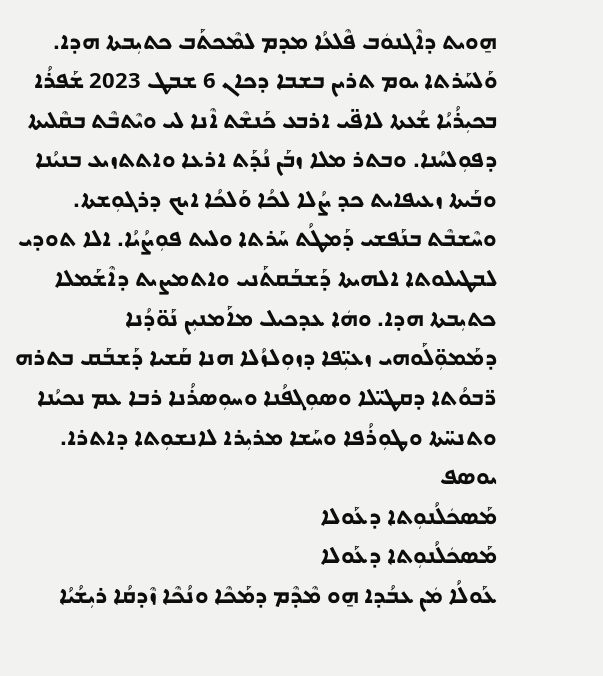ܗ̱ܘܝܬ ܕܐܶܓܢܘܿܒ ܦܶܠܥܳܐ ܡܕܡ ܠܡܶܟܬܰܒ ܟܬܝܼܒܬܐ ܗܕܐ. ܘܰܠܚܰܪܬܐ ܝܘܡ ܬܪܝܢ ܒܫܒܐ ܕܟܐܢ 6 ܫܒܛ 2023 ܫܰܦܪܳܐ ܒܟܝܼܪܳܝܳܐ ܫܳܥܬܐ ܠܐܦ̈ܝ ܐܪܒܥ ܟܰܢܫܶܬ ܐܶܢܐ ܠܝ ܘܝܶܬܒܶܬ ܒܩܶܠܝܬܐ ܕܦܘܼܠܚܳܢܐ. ܘܒܬܪ ܡܠܐ ܙܒܰܢ ܢܳܕܰܬ ܐܪܥܐ ܘܐܬܬܙܝܥ ܒܢܝܳܢܐ ܘܒܰܝܬܐ ܙܥܝܦܐܝܬ ܟܕ ܨܳܠܐ ܠܟܳܐ ܘܰܠܟܳܐ ܐܝܟ ܕܪܓܘܼܫܬܐ. ܘܚܶܫܒܶܬ ܒܢܰܦܫܝ ܕܰܡܛܳܬ ܚܰܪܬܐ ܘܠܝܬ ܦܘܼܨܳܝܳܐ. ܐܠܐ ܬܘܕܝ ܠܒܛܝܠܘܬܐ ܐܠܗܝܬܐ ܕܰܫܒܰܩܬܰܢܝ ܘܐܬܡܨܝܬ ܕܐܶܫܰܡܠܐ ܟܬܝܼܒܬܐ ܗܕܐ. ܘܗܿܐ ܥܕܟܝܠ ܡܐܰܡܢܝܼܢ ܢܰܘ̈ܕܳܢܐ ܕܡܰܡܘܼ̈ܠܰܘܗܝ ܙܥܝܼ̈ܦܐ ܕܙܘܼܠܙܳܠܐ ܗܢܐ ܩܰܫܝܐ ܕܰܫܒܰܩ ܒܬܪܗ ܪ̈ܒܘܳܬܐ ܕܩܛܝ̈ܠܐ ܘܣܘܼܓܦܳܢܐ ܘܚܘܼܣܪܳܢܐ ܪܒܐ ܥܡ ܢܟܝܳܢܐ ܘܬܢܚ̈ܬܐ ܘܛܘܼܪܳܦܐ ܘܚܰܫܐ ܡܪܝܼܪܐ ܠܐܢܫܘܼܬܐ ܕܐܬܪܐ.
ܝܘܣܦ
ܡܰܣܟܿܠܳܢܘܼܬܐ ܕܥܰܘܠܐ
ܡܰܣܟܿܠܳܢܘܼܬܐ ܕܥܰܘܠܐ
ܥܰܘܠܳܐ ܡܿܢ ܥܒܳܕܐ ܗ̱ܘ ܡܶܕܶܡ ܕܡܰܟܶܐ ܘܢܳܟܶܐ ܙܶܕܩܳܐ ܪܝܼܫܳܝܳܐ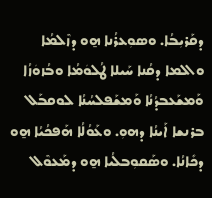ܕܩܰܪܝܼܒܳܐ. ܘܣܘܼܥܪܳܢܐ ܗ̱ܘ ܕܙܶܠܡܳܐ ܘܐܠܡܐ ܕܩܳܢܐ ܚܰܝܠܐ ܛܳܠܘܿܡܳܐ ܘܒܳܙܘܿܙܳܐ ܘܰܡܫܰܥܒܕܳܢܳܐ ܘܰܡܫܰܦܠܚܳܢܳܐ ܠܘܩܒܰܠ ܒܪܢܫܐ ܐܰܝܢܳܐ ܕܗܘܼ. ܘܥܰܘܳܠܳܐ ܗܰܦܟܳܝܳܐ ܗ̱ܘ ܕܟܺܐܢܳܐ. ܘܣܰܩܘܼܒܠܳܝܐ ܗ̱ܘ ܕܡܰܥܘܶܠ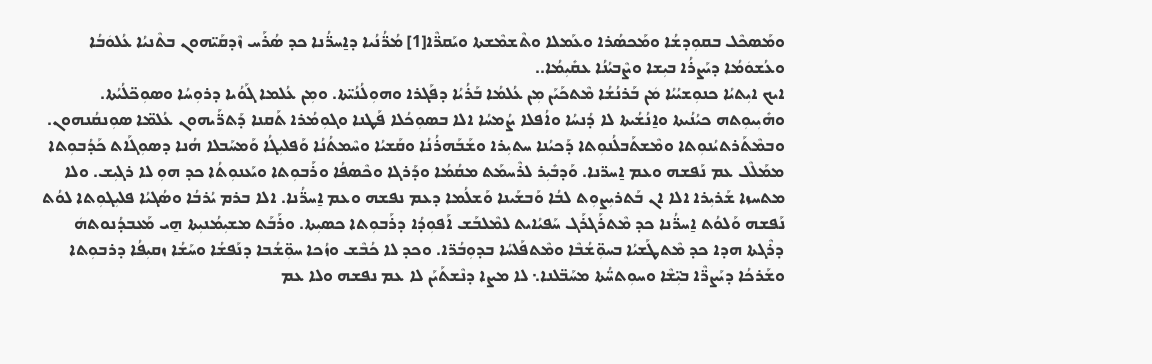ܘܡܰܣܟܶܠ ܒܩܘܼܕܫܳܐ ܘܡܰܟܣܳܪܐ ܘܥܰܡܠܐ ܘܬܶܫܡܶܫܬܐ ܘܝܰܩܪ̈ܶܐ[1] ܡܳܪ̈ܳܢܳܝܐ ܕܐ̱ܚܪ̈ܳܢܐ ܟܕ ܣܳܪܰܚ ܙܶܕܩܰܝ̈ܗܘܢ ܒܬܶܢܝܳܐ ܥܳܠܘܿܒܳܐ ܘܥܳܫܘܿܡܳܐ ܕܝܰܨܪܳܐ ܒܝܼܫܐ ܘܨܶܒܝܳܢܳܐ ܥܩܺܝܼܡܳܐ..
ܐܝܟ ܐܝܼܬܝܳܐ ܟܢܘܼܫܝܳܝܳܐ ܡܿܢ ܒܰܪܢܳܫܳܐ ܡܶܬܟܰܝܰܢ ܡܼܢ ܥܳܠܡܳܐ ܒܰܪܳܝܳܐ ܕܦܰܓܪܐ ܘܗܘܼܠܳܢܳܝ̈ܬܐ. ܘܡܼܢ ܥܳܠܡܐ ܓܰܘܳܝܐ ܕܪܘܼܚܳܐ ܘܣܘܼܟ̈ܠܳܝܳܬܐ. ܘܗܺܝܼܝܘܼܬܗ ܟܝܳܢܳܝܬܐ ܘܐ̱ܢܳܫܳܝܬܐ ܠܐ ܕܳܢܚܳܐ ܘܐܳܦܠܐ ܨܳܡܚܳܐ ܐܠܐ ܒܣܘܼܟܳܠܐ ܦܰܛܢܐ ܘܓܘܼܡܳܪܐ ܬܰܩܢܐ ܕܰܬܪ̈ܰܝܗܘܢ ܥܳܠܡ̈ܐ ܣܘܼܢܩܳܢܗܘܢ. ܘܒܡܶܬܰܪܬܝܳܢܘܼܬܐ ܘܡܶܫܬܰܒܠܳܢܘܼܬܐ ܕܰܟܝܳܢܐ ܚܬܝܼܪܐ ܘܫܰܒܰܗܪܳܢܳܐ ܘܩܰܫܝܳܐ ܘܚܶܡܬܳܢܳܐ ܘܰܦܠܝܼܓܳܐ ܘܰܡܚܰܒܠܐ ܗܳܢܐ ܕܣܘܼܓܰܐܬ ܟܰܕܳܒܘܼܬܐ ܡܡܰܠܶܠ ܥܡ ܢܰܦܫܗ ܘܥܡ ܐ̱ܚܪ̈ܢܐ. ܘܰܕܒܺܝܼܪ ܠܪܶܚܡܰܬ ܡܩܳܡܳܐ ܘܕܰܪܓܐ ܘܟܶܣܦܳܐ ܘܪܰܒܘܼܬܐ ܘܝܰܥܢܘܼܬܳܐ ܟܕ ܗܘܼ ܠܐ ܪܓܝܼܫ. ܘܠܐ ܡܬܚܙܐ ܫܰܪܝܼܪܐ ܐܠܐ ܐܢ ܒܰܬܪܝܼܨܘܼܬ ܠܒܳܐ ܘܰܒܫܰܝܢܐ ܘܰܫܠܳܡܐ ܕܥܡ ܢܦܫܗ ܘܥܡ ܐ̱ܚܪ̈ܳܢܐ. ܐܠܐ ܒܪܡ ܝܳܪܒܳܐ ܘܣܳܓܝܳܐ ܦܠܝܼܓܘܼܬܐ ܠܘܳܬ ܢܰܦܫܗ ܘܰܠܘܳܬ ܐ̱ܚܪ̈ܳܢܐ ܟܕ ܡܶܬܪܰܓܪܰܓ ܚܰܦܝܳܐܝܬ ܠܡܶܠܒܰܫ ܐܰܦܘܼܕܳܐ ܕܪܰܒܘܼܬܐ ܟܣܝܼܬܐ. ܘܪܰܒܰܬ ܡܫܝܼܡܳܢܝܼܬܐ ܗ̱ܝ ܡܰܥܒܕܳܢܘܬܗܿ ܕܪܶܓܬܐ ܗܕܐ ܟܕ ܡܶܬܛܰܫܝܳܐ ܒܚܘܼ̈ܫܳܒܶܐ ܘܡܶܬܦܰܠܚܳܐ ܒܕܘܼܒܳܪ̈ܐ. ܘܟܕ ܠܐ ܟܳܒܶܫ ܘܙܳܟܐ ܚܘܼ̈ܫܳܒܐ ܕܢܰܦܫܳܐ ܘܚܰܫܳܐ ܙܩܝܼܦܳܐ ܕܪܒܘܼܬܐ ܘܫܰܪܟܳܐ ܕܝܰܨܪ̈ܶܐ ܒܝܼ̈ܫܶܐ ܘܚܘܼܬܚ̈ܳܬܐ ܡܚܰܒ̈ܠܢܐ܆ ܠܐ ܡܨܐ ܕܢܶܫܬܰܝܰܢ ܠܐ ܥܡ ܢܦܫܗ ܘܠܐ ܥܡ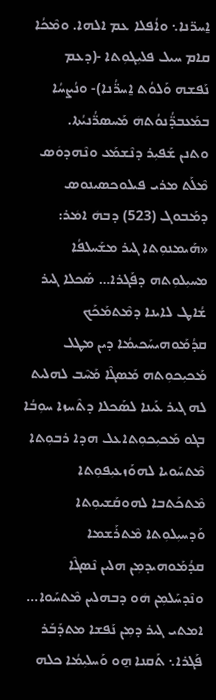ܐ̱ܚܪ̈ܢܐ܆ ܘܐܳܦܠܐ ܥܡ ܐܠܗܐ. ܘܡܶܟܳܐ ܩܐܡ ܚܝܠ ܦܠܝܼܓܘܼܬܐ -(ܕܥܡ ܢܰܦܫܗ ܘܰܠܘܳܬ ܐ̱ܚܪ̈ܳܢܐ)- ܘܢܳܨܚܳܐ ܒܡܰܥܒܕ̈ܳܢܘܳܬܗܿ ܡܰܚܣܪ̈ܳܢܝܳܬܐ.
ܘܬܢܢ ܫܰܦܝܼܪ ܕܢܶܫܡܰܥ ܘܢܶܗܕܘܿܣ ܡܶܠܰܬ ܡܪܝ ܦܝܠܘܟܣܝܢܘܣ ܕܡܰܒܘܓ (523) ܕܒܗܿ ܐܡܿܪ: «ܗܰܝܡܢܘܼܬܐ ܓܝܪ ܡܫܰܚܠܦܳܐ ܡܚܝܼܠܘܼܬܗ ܕܦܰܓܪܐ… ܣܰܟܠܐ ܓܝܪ ܫܳܐܛ ܠܐܝܢܐ ܕܡܶܬܡܰܟܰܟ ܩܕܳܡܰܘܗܝܚܰܟܝܡܳܐ ܕܝܢ ܡܛܠ ܡܰܟܝܼܟܘܼܬܗ ܡܰܣܓܶܐ ܡܰܚܶܒ ܠܗܠܝܬ ܠܗ ܓܝܪ ܥܰܝܢܐ ܠܣܰܟܠܐ ܕܬܶܚܙܐ ܚܘܼܒܳܐ ܒܓܘ ܡܰܟܝܼܟܘܼܬܐܥܠ ܗܕܐ ܪܒܘܼܬܐ ܡܶܬܚܰܘܝܐ ܠܗܘܰܙܥܝܼܦܘܼܬܐ ܡܶܬܟܰܬܒܐ ܠܗܘܩܰܫܝܘܼܬܐ ܘܰܕܚܝܼܠܘܼܬܐ ܡܶܬܪܰܫܡܐ ܩܕܳܡܰܘܗܝܕܡܼܢ ܗܠܝܢ ܢܶܣܓܶܐ ܘܢܶܕܚܰܠܡܼܢ ܗܿܘ ܕܒܗܠܝܢ ܡܶܬܚܰܘܐ... ܐܡܬܝ ܓܝܪ ܕܡܼܢ ܢܰܦܫܐ ܡܬܕܰܒܰܪ ܦܰܓܪܐ܆ ܬܰܩܢܐ ܗ̱ܘ ܘܰܚܠܝܼܡܳܐ ܟܠܗ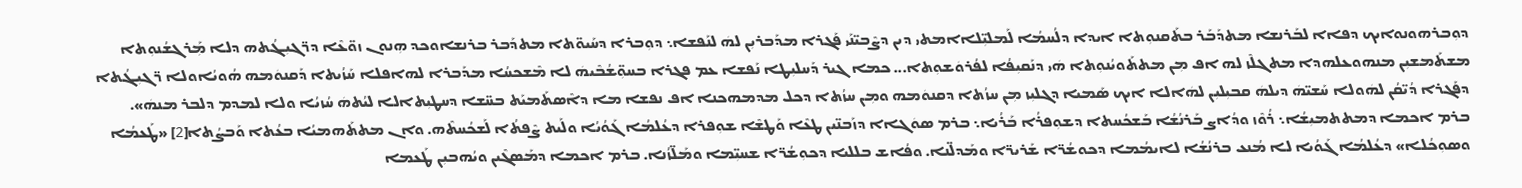ܕܘܼܒܪܗܘܢܘܐܝܟ ܕܦܐܐ ܠܒܰܪܢܫܐ ܡܬܕܰܒܰܪ ܒܬܰܩܢܘܼܬܐ ܐܝܕܐ ܕܠܳܚܡܳܐ ܠܰܡܠܝܼ̈ܠܐܐܡܬܝ ܕܝܢ ܕܨܶܒܝ̈ܢܰܝ ܦܰܓܪܐ ܡܕܰܒܪܝܼܢ ܠܗܿ ܠܢܰܦܫܐ܆ ܕܘܼܒܪܐ ܕܚܰܝܘ̈ܬܐ ܡܬܕܰܒܪ ܒܪܢܫܐܘܟܕ ܗܼܢܘܢ ܙܘ̈ܥܶܐ ܕܪ̈ܓܝܼܓܳܬܗ ܕܠܐ ܡܼܰܪܓܫܳܢܘܼܬܐ ܡܫܬܰܡܫܝܼܢ ܡܢܗܘܥܠܗܕܐ ܡܬܓܠܶܙ ܠܗ ܐܦ ܡܼܢ ܡܬܬܰܘܝܳܢܘܼܬܐ ܗܿܝ ܕܢܰܩܝܼܦܳܐ ܠܦܳܪܘܿܫܘܼܬܐ... ܟܡܐ ܓܝܪ ܕܰܚܠܝܼܛܐ ܢܰܦܫܐ ܥܡ ܦܓܪܐ ܒܚܘܼ̈ܫܳܒܶܝܗܿ ܠܐ ܡܶܫܟܚܳܐ ܡܕܰܒܪܐ ܠܗܐܦܠܐ ܚܰܙܳܝܬܐ ܕܰܩܢܘܿܡܗ ܗܳܘܝܳܐܘܠܐ ܪ̈ܓܝܼܓܳܬܐ ܕܦܰܓܪܐ ܕܳܝ̈ܩܳܢ ܠܗܿܘܠܐ ܚܰܫܝ̈ܗܿ ܕܝܠܗܿ ܩܒܝܼܠܝܼܢ ܠܗܿܐܠܐ ܐܝܟ ܣܰܡܝܐ ܕܓܠܝܼܙ ܡܼܢ ܚܙܳܬܐ ܕܩܢܘܿܡܗ ܘܡܼܢ ܚܙܳܬܐ ܕܟܠ ܡܕܡܗܟܢܐ ܐܦ ܢܦܫܐ ܡܐ ܕܐܶܣܬܰܡܝܰܬ ܒܚ̈ܫܐ ܕܚܛܝܼܬܐܠܐ ܠܝܳܬܗܿ ܚܳܙܝܳܐ ܘܠܐ ܠܡܕܡ ܕܠܒܪ ܡܢܗܿ».
ܒܪܡ ܐܟܡܐ ܕܡܬܬܡܝܼܫܳܐ܆ ܪܳܘܶܙ ܘܕܳܐܨ ܒܰܪܢܳܫܳܐ ܒܰܫܟܳܚܬܐ ܕܫܘܼܦܪܳܐ ܒܰܪܳܝܐ܆ ܒܪܡ ܣܘܿܓܐܐ ܕܙܰܒܢ̈ܝܢ ܛܥܶܐ ܘܰܛܫܶܐ ܫܘܼܦܪܐ ܕܥܳܠܡܳܐ ܓܰܘܳܝܳܐ ܘܠܰܝܬ ܨܶܦܬܳܐ ܠܰܫܟܳܚܬܶܗ. ܘܐܢ ܡܬܬܰܗܡܝܳܐ ܒܥܳܬܐ ܘܰܒܨܳܬܐ[2] «ܛܰܥܡܳܐ ܘܣܘܼܟܳܠܐ» ܕܥܳܠܡܳܐ ܓܰܘܳܝܐ ܠܐ ܡܳܢܥ ܒܪܢܳܫܳܐ ܠܐܝܡܳܡܐ ܕܟܘܫܳܪ̈ܐ ܫܰܪܝܪ̈ܐ ܘܡܰܕܠ̈ܢܐ. ܘܦܳܐܫ ܒܠܠܝܐ ܕܟܘܼܫܳܪ̈ܐ ܫܚܝܼ̈ܡܐ ܘܡܰܠ̈ܙܳܢܐ. ܒܪܡ ܐܟܡܐ ܕܡܰܣܓܶܝܢ ܘܝܳܗܒܝܼܢ ܛܰܥܡܐ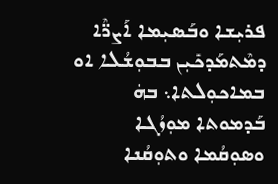ܦܪܝܼܫܐ ܘܒܰܣܝܼܡܐ ܐܰܨܪ̈ܶܐ ܕܡܶܬܡܰܕܟܺܝܼܢ ܒܒܘܼܫܳܠܐ ܐܘ ܒܡܐܟܘܼܠܬܐ܆ ܒܗܿ ܒܰܕܡܘܬܐ ܡܘܼܙܳܓܐ ܘܣܘܼܩܳܡܐ ܘܬܘܼܩܳܢܐ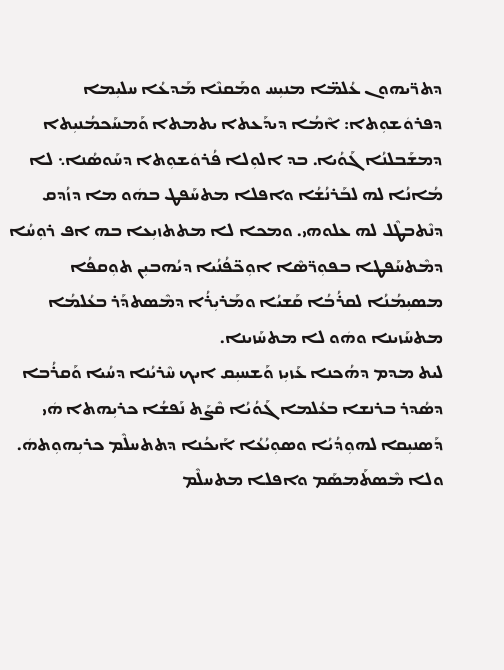ܕܬܪ̈ܝܗܘܢ ܥܳܠܡ̈ܐ ܡܢܝܼܚ ܘܡܰܩܢܶܐ ܡܰܕܥܳܐ ܚܠܝܼܡܐ ܕܦܪܘܿܫܘܼܬܐ: ܐܶܡܳܐ ܕܝܕܰܥܬܐ ܝܬܡܬܐ ܘܰܡܚܰܟܡܳܢܝܼܬܐ ܕܡܫܰܒܠܢܳܐ ܓܰܘܳܝܐ. ܒܕ ܐܠܘܼܠܐ ܦܳܪܘܿܫܘܼܬܐ ܕܚܰܘܣܳܢܐ܆ ܠܐ ܡܳܐܢܳܐ ܠܗ ܠܒܰܪܢܳܫܳܐ ܘܐܦܠܐ ܡܬܚܰܦܛ ܒܗܿܘ ܡܐ ܕܙܳܕܩ ܕܢܶܬܒܛܶܠ ܠܗ ܥܠܘܗܝ. ܘܡܟܐ ܠܐ ܡܬܬܙܝܼܥܐ ܒܗ ܐܦ ܪܘܼܚܳܐ ܕܡܶܬܚܰܦܛܐ ܒܦܘܼܪ̈ܣܶܐ ܐܘܼܟ̈ܦܳܢܳܝܐ ܕܝܳܗܒܝܼܢ ܬܘܼܩܦܳܐ ܡܣܝܼܡܳܢܳܐ ܠܩܪܳܒܳܐ ܩܰܫܝܳܐ ܘܡܰܪܝܼܪܳܐ ܕܡܶܣܬܕܰܪ ܒܥܳܠܡܳܐ ܡܬܚܰܙܝܢܐ ܘܗܿܘ ܠܐ ܡܬܚܰܙܝܢܐ.
ܠܝܬ ܡܕܡ ܕܗܳܟܢܐ ܥܰܙܝܼܙ ܘܰܫܚܝܼܩ ܐܝܟ ܚܶܪܝܳܢܐ ܕܚܳܝܐ ܘܰܩܪܳܒܐ ܕܣܳܕܪ ܒܪܢܫܐ ܒܥܳܠܡܐ ܓܰܘܳܝܳܐ ܩܶܨܰܬ ܢܰܦܫܳܐ ܟܪܝܼܗܬܐ ܗܿܝ ܕܰܣܢܝܼܩܐ ܠܗܘܼܕܳܝܳܐ ܘܣܘܼܝܳܥܳܐ ܐܰܝܟܳܢܐ ܕܬܬܚܠܶܡ ܟܪܝܼܗܘܼܬܗܿ. ܘܠܐ ܡܶܣܬܰܡܣܰܡ ܘܐܦܠܐ ܡܬܚܠܶܡ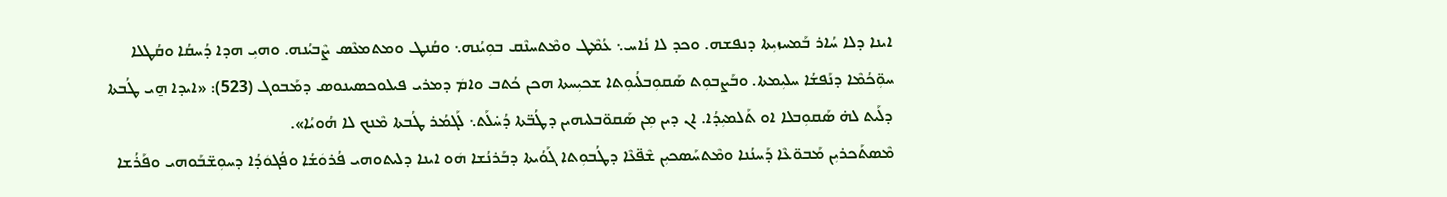ܐܝܢܐ ܕܠܐ ܚܳܐܪ ܒܰܡܚܙܝܼܬܐ ܕܢܦܫܗ. ܘܟܕ ܠܐ ܢܳܐܚ܆ ܥܳܡܶܛ ܘܡܶܬܚܢܶܩ ܒܘܼܝܳܢܗ܆ ܘܩܳܢܛ ܘܡܬܡܥܶܣ ܨܶܒܝܳܢܗ. ܘܗܝܼ ܗܕܐ ܕܳܚܩܳܐ ܘܩܳܛܠܐ ܚܘܼ̈ܟܳܡܶܐ ܕܢܰܦܫܳܐ ܚܠܝܼܡܬܐ. ܘܒܰܨܒܘܼܬ ܣܰܩܘܼܒܠܳܝܘܼܬܐ ܫܟܝܼܚܬܐ ܗܟܢ ܟܳܬܒ ܘܐܡܿ ܕܡܪܝ ܦܝܠܘܟܣܝܢܘܣ ܕܡܰܒܘܓ (523): «ܐܝܕܐ ܗ̱ܝ ܛܳܒܬܐ ܕܠܰܝܬ ܠܗ̇ ܣܰܩܘܼܒܠܐ ܐܘ ܬܰܠܡܝܼܕܳܐ. ܐܢ ܕܝܢ ܡܼܢ ܣܰܩܘ̈ܒܠܝܗܝܢ ܕܛܳܒ̈ܬܐ ܕܳܚ̇ܠܰܬ܆ ܠܰܓܡܳܪ ܛܳܒܬܐ ܡܶܢܟ ܠܐ ܗܳܘܝܳܐ».
ܡܶܣܬܰܟܪܝܼܢ ܡܰܒܘ̈ܥܶܐ ܕܰܚܢܳܢܐ ܘܡܶܬܚܰܣܟܝܼܢ ܫܶܦ̈ܥܶܐ ܕܛܳܒܘܼܬܐ ܓܰܘܳܝܬܐ ܕܒܰܪܢܳܫܐ ܗܿܘ ܐܝܢܐ ܕܠܝܬܘܗܝ ܦܳܪܘܿܫܳܐ ܘܦܳܓܘܿܕܳܐ ܕܚܘܼܫ̈ܒܰܘܗܝ ܘܦܰܪܳܫܐ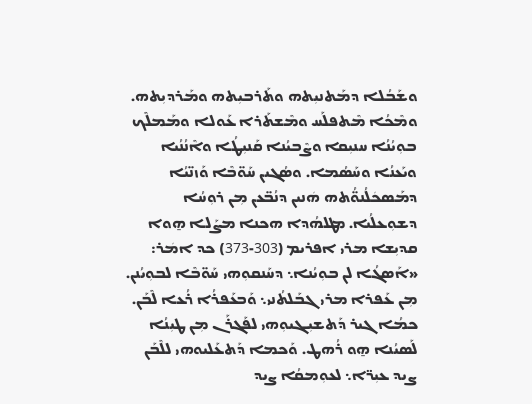ܘܫܰܒܳܠܐ ܕܡܰܬܢܝܼܬܗ ܘܬܰܪܒܝܼܬܗ ܘܡܰܪܕܝܼܬܗ. ܘܡܶܟܳܐ ܡܶܬܦܠܰܚ ܘܡܶܫܬܰܪܐ ܥܰܘܠܐ ܘܡܰܡܠܶܟ ܒܘܼܝܳܢܳܐ ܚܢܝܼܩܐ ܘܨܶܒܝܳܢܐ ܩܰܢܝܼܛܳܐ ܘܐܶܢܳܢܳܝܐ ܘܝܰܥܢܳܐ ܘܚܰܣܳܡܐ. ܘܣܳܓܝܢ ܚܰܘ̈ܒܶܐ ܘܰܙܢ̈ܝܳܐ ܕܡܰܣܟܿܠܳܢܘ̈ܳܬܗ ܗܿܢܝܢ ܕܢܳܒ̈ܥܢ ܡܼܢ ܪܘܼܚܳܐ ܕܫܘܼܥܠܳܝܐ. ܡܛܠܗܳܕܐ ܗܟܢܐ ܡܨܰܠܐ ܗ̱ܘܐ ܩܕܝܼܫܐ ܡܪܝ ܐܦܪܝܡ (303-373) ܟܕ ܐܡܿܪ: «ܐܰܣܓܳܐ ܠܢ ܒܘܼܝܳܢܐ܆ ܕܚܰܢܩܘܼܗܝ ܚܰܘ̈ܒܶܐ ܠܒܘܼܝܳܢܢ. ܡܼܢ ܥܰܦܪܐ ܡܪܝ ܓܒܰܠܬܳܢܝ܆ ܘܰܒܥܰܦܪܳܐ ܪܳܥܐ ܠܶܒܰܢ. ܟܡܳܐ ܓܝܪ ܕܰܬܫܝܼܓܝܘܼܗܝ ܠܦܰܓܪܰܢ ܡܼܢ ܛܝܼܢܳܐ ܠܰܣܝܳܢܐ ܗ̱ܘ ܪܳܗܛ. ܘܰܟܡܐ ܕܰܬܥܰܠܝܘܗܝ ܠܠܶܒܰܢ ܨܝܕ ܥܝܼܪ̈ܐ܆ ܠܥܘܼܡܩܳܐ ܨܝܕ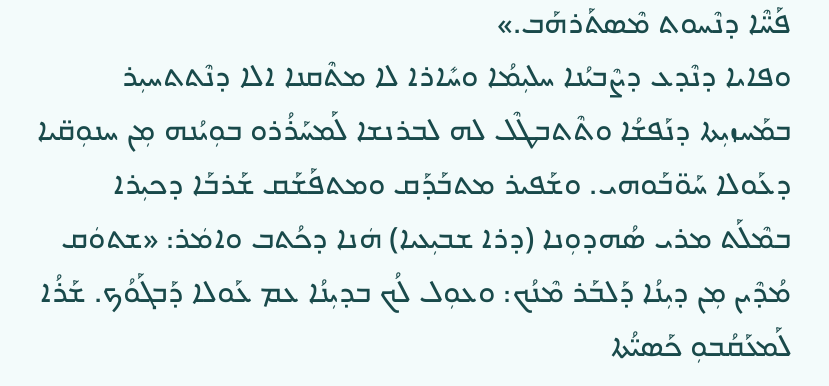ܦܰܚ̈ܶܐ ܕܢܶܚܘܬ ܡܶܣܬܰܪܗܰܒ.»
ܘܦܐܝܐ ܕܢܶܕܥ ܕܨܶܒܝܳܢܐ ܚܠܝܼܡܳܐ ܘܚܺܐܪܐ ܠܐ ܡܬܶܩܢܐ ܐܠܐ ܕܢܶܬܬܚܝܼܪ ܒܡܰܚܙܝܼܬܐ ܕܢܰܦܫܳܐ ܘܬܶܬܒܛܶܠ ܠܗ ܠܒܪܢܫܐ ܠܰܡܚܰܪܳܪܘ ܒܘܼܝܳܢܗ ܡܼܢ ܚܢܘܼܩ̈ܝܐ ܕܥܰܘܠܐ ܚܰܘ̈ܒܰܘܗܝ. ܘܫܰܦܝܪ ܡܬܒܰܕܰܩ ܘܡܬܦܰܫܰܩ ܫܰܪܒܰܐ ܕܟܝܼܪܐ ܒܡܶܠܰܬ ܡܪܝ ܣܳܗܕܘܼܢܐ (ܕܪܐ ܫܒܝܼܥܝܐ) ܗܿܢܐ ܕܟܳܬܒ ܘܐܡܿܪ: «ܫܬܘܿܩ ܡܳܕܶܝܢ ܡܼܢ ܕܝܼܢܳܐ ܕܰܠܒܰܪ ܡܶܢܳܟ: ܘܥܘܼܠ ܠܳܟ ܒܕܝܼܢܳܐ ܥܡ ܥܰܘܠܐ ܕܰܒܓܰܘܳܟ. ܫܰܪܳܐ ܠܰܡܥܰܩܳܒܘܼ ܟܰܣܝ̈ܳܬܐ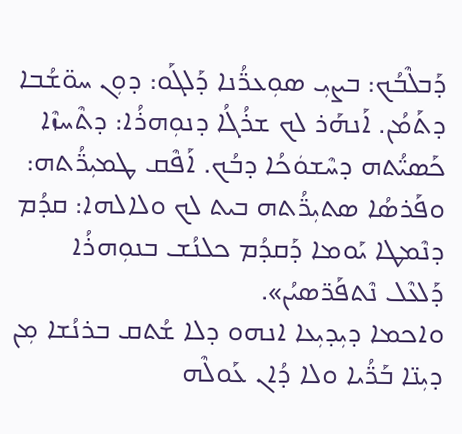ܕܰܒܠܶܒܳܟ: ܒܨܝܼ ܣܘܼܥܪ̈ܳܢܐ ܕܰܠܓܰܘ: ܕܘܼܢ ܚܘ̈ܫܳܒܐ ܕܬܰܡܳܢ. ܐܰܢܗܰܪ ܠܟ ܫܪܳܓܳܐ ܕܢܘܼܗܪܳܐ: ܕܬܶܚܙܶܐ ܟܰܣܝ̈ܳܬܗ ܕܚܶܫܘܿܟܳܐ ܕܒܳܟ. ܐܰܦܶܩ ܛܡܝܼܪ̈ܳܬܗ: ܘܦܰܪܣܳܐ ܣܬܝܼܪ̈ܳܬܗ ܒܝܬ ܠܟ ܘܠܐܠܗܐ: ܩܕܳܡ ܕܢܶܡܛܐ ܝܰܘܡܐ ܕܰܩܕܳܡ ܟܠܢܳܫ ܒܢܘܼܗܪܳܐ ܕܰܠܥܶܠ ܢܶܬܦܰܪ̈ܣܝܳܢ».
ܘܐܟܡܐ ܕܝܼܕܝܼܥܐ ܐܢܗܘ ܕܠܐ ܫܳܬܩ ܒܪܢܳܫܐ ܡܼܢ ܕܝܼܢ̈ܐ ܒܰܪ̈ܳܝܐ ܘܠܐ ܕܳܐܢ ܥܰܘܠܶܗ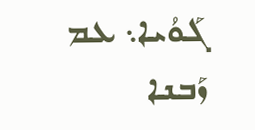ܓܰܘܳܝܐ܆ ܥܡ ܙܰܒܢܐ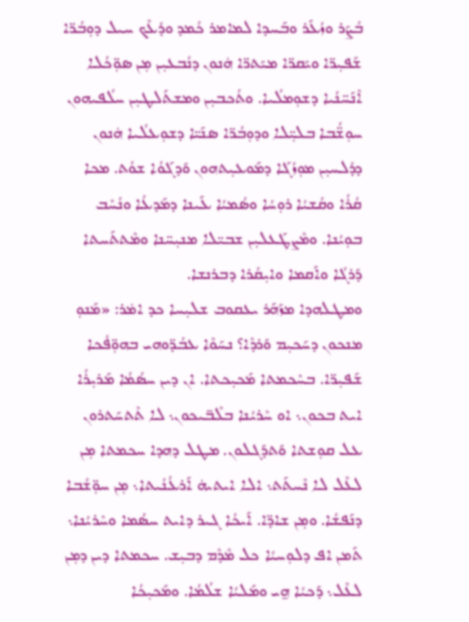ܒܳܨܰܪ ܘܙܳܥܰܪ ܘܒܰܚܕܐ ܠܡܐܡܪ ܟܳܡܕ ܘܕܳܥܶܟ ܚܝܠ ܕܘܼܒܳܪ̈ܐ ܫܰܦܝܼܪ̈ܐ ܘܝܰܩܪ̈ܐ ܡܝܰܬܪ̈ܐ ܗܿܢܘܢ ܕܢܳܒܥܝܼܢ ܡܼܢ ܣܘܼ̈ܟܳܠܐ ܐܶܢܰܚ̈ܢܳܝܐ ܕܫܘܼܡܠܳܝܐ. ܘܬܳܟܒܝܼܢ ܘܡܫܬܰܠܛܝܼܢ ܚܠܳܦܝܗܘܢ ܚܘܼܫ̈ܳܒܐ ܒܠܝܼ̈ܠܐ ܘܕܘܼܒܳܪ̈ܐ ܣܢܰܝ̈ܐ ܕܫܘܼܥܠܳܝܐ ܗܿܢܘܢ ܕܕܳܠܚܝܼܢ ܡܘܼܙܳܓܰܐ ܕܡܰܘܥܝܼܬܗܘܢ ܘܰܕܓܰܘܳܐ ܫܘܳܬ. ܡܟܐ ܩܳܪܳܐ ܘܩܳܫܝܳܐ ܪܘܼܚܳܐ ܘܣܳܡܝܳܐ ܥܰܝܢܐ ܕܡܰܕܥܳܐ ܘܢܳܚܶܒ ܒܘܼܝܳܢܐ. ܘܡܶܨܛܰܥܠܝܼܢ ܫܒܝ̈ܠܐ ܡܢܝܼܚ̈ܢܐ ܘܡܶܬܬܰܚܬܐ ܕܰܪܓܳܐ ܘܐܰܩܡܐ ܘܐܝܼܩܳܪܐ ܕܒܪܢܫܐ.
ܘܡܛܠܗܕܐ ܡܙܰܗܰܪ ܝܥܩܘܒ ܫܠܝܼܚܐ ܟܕ ܐܡܿܪ: «ܡܰܢܘܼ ܡܢܟܘܢ ܕܚܰܟܝܼܡ ܘܰܪܕܶܐ؟ ܢܚܰܘܶܐ ܥܒܳܕ̈ܘܗܝ ܒܗܘܼ̈ܦܳܟܐ ܫܰܦܝܼܪ̈ܐ. ܒܚܶܟܡܬܐ ܡܰܟܝܼܟܬܐ. ܐܢ ܕܝܢ ܚܣܳܡܳܐ ܡܰܪܝܼܪܳܐ ܐܝܬ ܒܟܘܢ܆ ܐܘ ܚܶܪܝܳܢܐ ܒܠܶܒ̈ܝܟܘܢ܆ ܠܐ ܬܶܬܚܰܬܪܘܢ ܥܠ ܩܘܼܫܬܐ ܘܰܬܕܰܓܠܘܢ. ܡܛܠ ܕܗܕܐ ܚܟܡܬܐ ܡܼܢ ܠܥܶܠ ܠܐ ܢܶܚܬܰܬ܆ ܐܠܐ ܐܝܬܝܗܿ ܐܰܪܥܳܢܳܝܬܐ܆ ܡܼܢ ܚܘܼ̈ܫܳܒܐ ܕܢܰܦܫܳܐ. ܘܡܼܢ ܫܐܕ̈ܐ. ܐܰܝܟܳܐ ܓܝܪ ܕܐܝܬ ܚܣܳܡܐ ܘܚܶܪܝܳܢܐ܆ ܬܰܡܢ ܐܦ ܕܠܘܼܚܝܳܐ ܟܠ ܡܶܕܶܡ ܕܒܝܼܫ. ܚܟܡܬܐ ܕܝܢ ܕܡܼܢ ܠܥܶܠ܆ ܕܰܟܝܳܐ ܗ̱ܝ ܘܡܰܠܝܳܐ ܫܠܳܡܳܐ. ܘܡܰܟܝܼܟܳܐ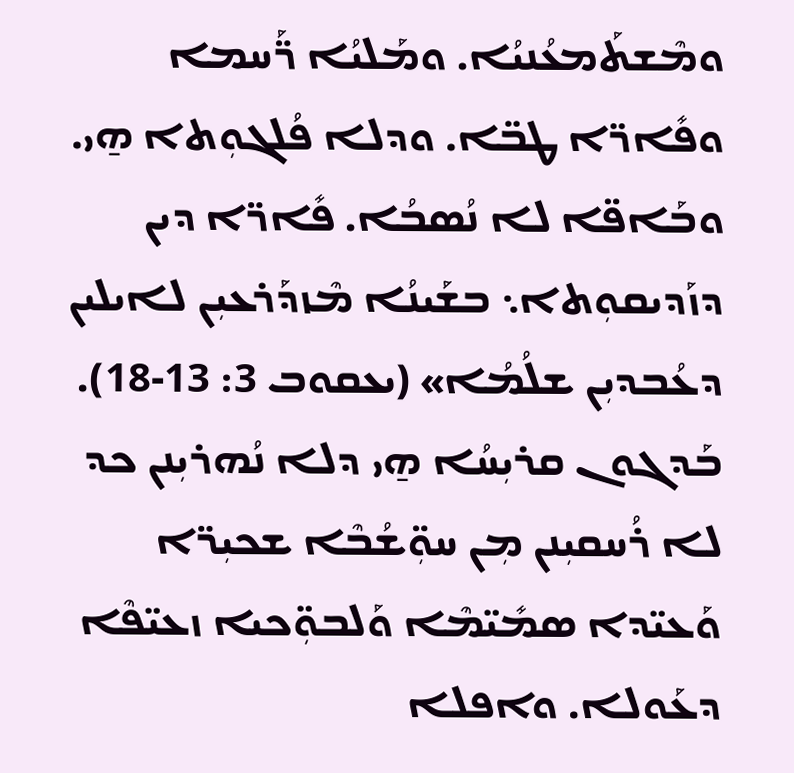ܘܡܶܫܬܰܡܥܳܢܝܳܐ. ܘܡܰܠܝܳܐ ܪ̈ܰܚܡܐ ܘܦܺܐܪ̈ܐ ܛܒ̈ܐ. ܘܕܠܐ ܦܳܠܓܘܼܬܐ ܗ̱ܝ. ܘܒܰܐܦ̈ܐ ܠܐ ܢܳܣܒܳܐ. ܦܺܐܪ̈ܐ ܕܝܢ ܕܙܰܕܝܩܘܼܬܐ܆ ܒܫܰܝܢܳܐ ܡܶܙܕܰܪܥܝܼܢ ܠܐܝܠܝܢ ܕܥܳܒܕܝܼܢ ܫܠܳܡܳܐ» (ܝܥܩܘܒ 3: 13-18).
ܒܰܕܓܘܢ ܩܪܝܼܚܳܐ ܗ̱ܝ ܕܠܐ ܢܳܗܪܝܼܢܢ ܟܕ ܠܐ ܪܳܚܩܝܼܢܢ ܡܼܢ ܚܘܼ̈ܫܳܒܶܐ ܫܟܝܼܪ̈ܐ ܘܰܥܝ̈ܕܐ ܣܡܺܝ̈ܡܶܐ ܘܰܠܒܘܼ̈ܟܝܐ ܙܥܝ̈ܦܶܐ ܕܥܰܘܠܐ. ܘܐܦܠܐ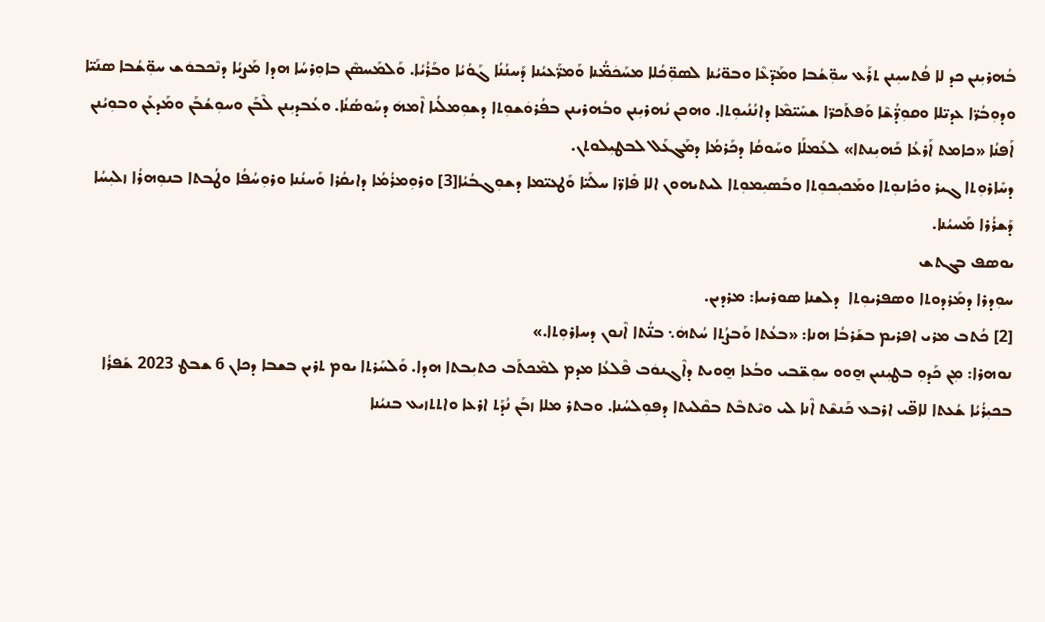ܒܳܗܪܝܼܢܢ ܟܕ ܠܐ ܦܳܬܚܝܼܢܢ ܬܪܰܥ ܚܘܼ̈ܫܳܒܐ ܘܡܰܕ̈ܥܶܐ ܘܒܘ̈ܝܳܢܐ ܠܣܘܼ̈ܟܳܠܐ ܡܚܰܟܿܡ̈ܳܢܐ ܘܰܡܪ̈ܰܥܝܳܢܐ ܕܰܚܢܳܢܳܐ ܓܰܘܳܝܳܐ ܘܒܰܪܳܝܳܐ. ܘܰܠܡܰܚܣܶܢ ܒܐܘܼܪܚܳܐ ܗܕܐ ܡܰܨܝܳܐ ܕܢܶܟܒܘܿܫ ܚܘܼ̈ܫܳܒܐ ܣܢܰܝ̈ܐ ܘܕܘܼܒܳܪ̈ܐ ܥܕܝ̈ܠܐ ܘܩܘܼܕ̈ܳܫܶܐ ܘܰܦܬܰܟܪ̈ܐ ܫܚܺܝ̈ܡܶܐ ܕܐܢܳܢܳܝܘܼܬܐ. ܘܗܟܢ ܢܳܗܪܝܼܢܢ ܘܒܳܗܪܝܢܢ ܒܦܳܪܘܿܫܘܼܬܐ ܕܫܘܼܡܠܳܝܐ ܐܶܡܗܿ ܕܚܰܘܣܳܢܳܐ. ܘܥܳܒܕܝܼܢܢ ܠܶܒܰܢ ܘܚܘܼܫܳܒܰܢ ܘܡܰܕܥܰܢ ܘܒܘܼܝܳܢܢ ܐܰܦܢܳܐ «ܟܐܡܬ ܐܰܪܥܳܐ ܟܰܗܝܼܢܬܐ» ܠܥܰܡܠܰܐ ܘܚܰܘܩܳܐ ܕܟܰܪܡܳܐ ܕܡܰܓܥܰܠ ܠܒܛܝܼܠܘܬܢ.
ܕܚܺܐܪܘܼܬܐ ܓܝܪ ܘܟܺܐܢܘܼܬܐ ܘܡܰܟܝܼܟܘܼܬܐ ܘܒܰܣܝܼܡܘܼܬܐ ܠܝܬܝܗܘܢ ܐܠܐ ܦܺܐܪ̈ܐ ܚܠܰܝ̈ܐ ܘܰܛܥܝ̈ܡܐ ܕܫܘܼܓܒܳܝܳܐ[3] ܘܪܘܼܡܪܳܡܳܐ ܕܐܝܩܳܪܐ ܘܰܚܢܳܢܐ ܘܪܘܼܚܳܦܳܐ ܘܛܳܒܬܐ ܒܢܘܼܗܪܳܐ ܙܠܝܼܚܳܐ ܕܰܫܪܳܪܐ ܡܰܚܝܳܢܐ.
ܝܘܣܦ ܒܓܬܫ
ܚܘܼܕܪܐ ܕܡܰܪܕܘܬܐ ܘܣܦܪܝܘܼܬܐ  ܕܠܫܢܐ ܣܘܪܝܝܐ: ܡܪܕܝܢ.
[2] ܟܳܬܒ ܡܪܝ ܐܦܪܝܡ ܒܫܰܪܒܳܐ ܗܢܐ: «ܒܥܳܬܐ ܘܰܒܨܳܬܐ ܚܳܬܗܿ܆ ܒܢ̈ܳܬܐ ܐܶܢܘܢ ܕܚܐܪܘܼܬܐ.»
ܢܘܗܪܐ: ܡܼܢ ܟܰܕܘܼ ܒܛܝܼܢܝܢ ܗ̱ܘܘ ܚܘܼܫ̈ܒܝ ܘܒܳܥܐ ܗ̱ܘܝܬ ܕܐܶܓܢܘܿܒ ܦܶܠܥܳܐ ܡܕܡ ܠܡܶܟܬܰܒ ܟܬܝܼܒܬܐ ܗܕܐ. ܘܰܠܚܰܪܬܐ ܝܘܡ ܬܪܝܢ ܒܫܒܐ ܕܟܐܢ 6 ܫܒܛ 2023 ܫܰܦܪܳܐ ܒܟܝܼܪܳܝܳܐ ܫܳܥܬܐ ܠܐܦ̈ܝ ܐܪܒܥ ܟܰܢܫܶܬ ܐܶܢܐ ܠܝ ܘܝܶܬܒܶܬ ܒܩܶܠܝܬܐ ܕܦܘܼܠܚܳܢܐ. ܘܒܬܪ ܡܠܐ ܙܒܰܢ ܢܳܕܰܬ ܐܪܥܐ ܘܐܬܬܙܝܥ ܒܢܝܳܢܐ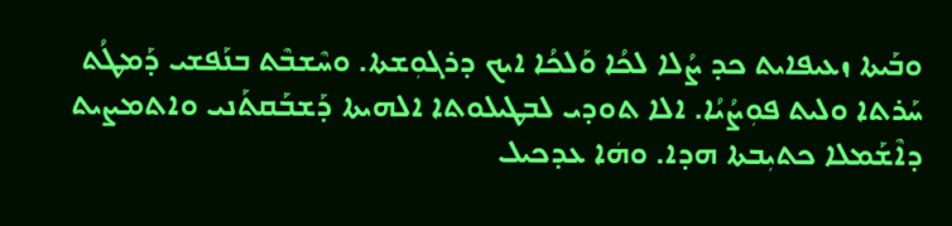ܘܒܰܝܬܐ ܙܥܝܦܐܝܬ ܟܕ ܨܳܠܐ ܠܟܳܐ ܘܰܠܟܳܐ ܐܝܟ ܕܪܓܘܼܫܬܐ. ܘܚܶܫܒܶܬ ܒܢܰܦܫܝ ܕܰܡܛܳܬ ܚܰܪܬܐ ܘܠܝܬ ܦܘܼܨܳܝܳܐ. ܐܠܐ ܬܘܕܝ ܠܒܛܝܠܘܬܐ ܐܠܗܝܬܐ ܕܰܫܒܰܩܬܰܢܝ ܘܐܬܡܨܝܬ ܕܐܶܫܰܡܠܐ ܟܬܝܼܒܬܐ ܗܕܐ. ܘܗܿܐ ܥܕܟܝܠ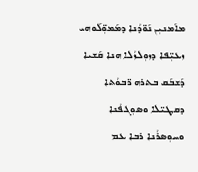ܡܐܰܡܢܝܼܢ ܢܰܘ̈ܕܳܢܐ ܕܡܰܡܘܼ̈ܠܰܘܗܝ ܙܥܝܼ̈ܦܐ ܕܙܘܼܠܙܳܠܐ ܗܢܐ ܩܰܫܝܐ ܕܰܫܒܰܩ ܒܬܪܗ ܪ̈ܒܘܳܬܐ ܕܩܛܝ̈ܠܐ ܘܣܘܼܓܦܳܢܐ ܘܚܘܼܣܪܳܢܐ ܪܒܐ ܥܡ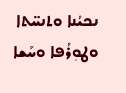ܢܟܝܳܢܐ ܘܬܢܚ̈ܬܐ ܘܛܘܼܪܳܦܐ ܘܚܰܫܐ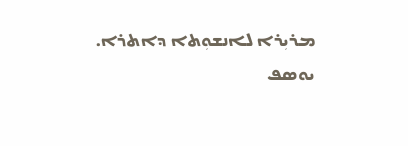ܡܪܝܼܪܐ ܠܐܢܫܘܼܬܐ ܕܐܬܪܐ.
ܝܘܣܦ